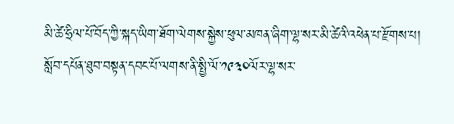མི་ཚེ་ཧྲིལ་པོ་བོད་ཀྱི་སྐད་ཡིག་ཐོག་ལེགས་སྐྱེས་ཕུལ་མཁན་ཞིག་ལྷ་སར་མི་ཚེའི་འཕེན་པ་རྫོགས་པ།
སློབ་དཔོན་ཐུབ་བསྟན་དབང་པོ་ལགས་ནི་སྤྱི་ལོ་༡༩༣༠ལོར་ལྷ་སར་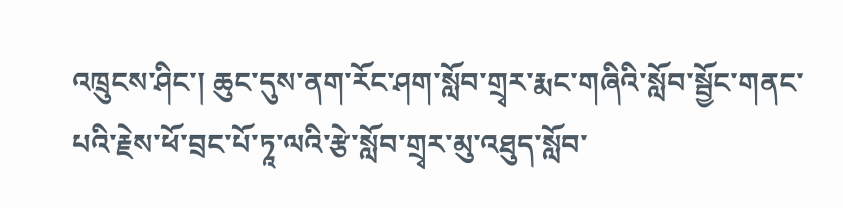འཁྲུངས་ཤིང་། ཆུང་དུས་ནག་རོང་ཤག་སློབ་གྲྭར་རྨང་གཞིའི་སློབ་སྦྱོང་གནང་པའི་རྗེས་ཕོ་བྲང་པོ་ཏཱ་ལའི་རྩེ་སློབ་གྲྭར་མུ་འཐུད་སློབ་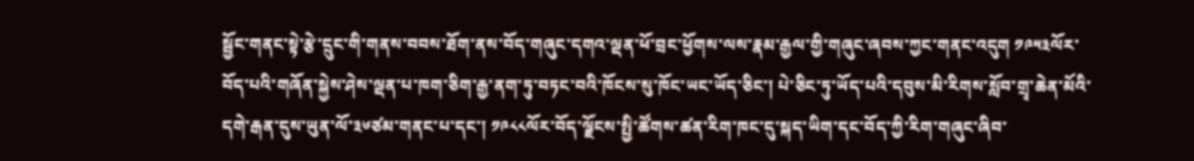སྦྱོང་གནང་སྟེ་རྩེ་དྲུང་གི་གནས་བབས་ཐོག་ནས་བོད་གཞུང་དགའ་ལྡན་ཕོ་བྲང་ཕྱོགས་ལས་རྣམ་རྒྱལ་གྱི་གཞུང་ཞབས་ཀྱང་གནང་འདུག ༡༩༥༣ལོར་བོད་པའི་གཞོན་སྐྱེས་ཤེས་ལྡན་པ་ཁག་ཅིག་རྒྱ་ནག་ཏུ་བཏང་བའི་ཁོངས་སུ་ཁོང་ཡང་ཡོད་ཅིང་། པེ་ཅིང་ཏུ་ཡོད་པའི་དབུས་མི་རིགས་སློབ་གྲྭ་ཆེན་མོའི་དགེ་རྒན་དུས་ཡུན་ལོ་༣༦ཙམ་གནང་པ་དང་། ༡༩༨༨ལོར་བོད་ལྗོངས་སྤྱི་ཚོགས་ཚན་རིག་ཁང་དུ་སྐད་ཡིག་དང་བོད་ཀྱི་རིག་གཞུང་ཞིབ་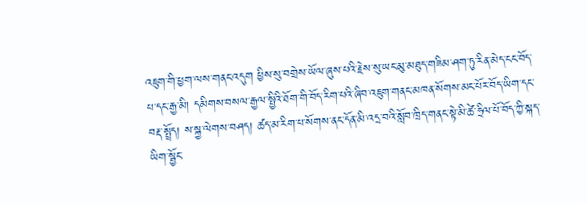འཇུག་གི་ཕྱག་ལས་གནང་འདུག ཕྱིས་སུ་བགྲེས་ཡོལ་ཞུས་པའི་རྗེས་སུ་ཡང་མུ་མཐུད་གཟིམ་ཤག་ཏུ་རིན་མེད་ངང་བོད་པ་དང་རྒྱ་མི། དམིགས་བསལ་རྒྱལ་སྤྱིའི་ཐོག་གི་བོད་རིག་པའི་ཞིབ་འཇུག་གནང་མཁན་སོགས་མང་པོར་བོད་ཡིག་དང་བརྡ་སྤྲོད། ས་སྐྱ་ལེགས་བཤད། ཚད་མ་རིག་པ་སོགས་ནང་དོན་མི་འདྲ་བའི་སློབ་ཁྲིད་གནང་སྟེ་མི་ཚེ་ཧྲིལ་པོ་བོད་ཀྱི་སྐད་ཡིག་སྦྱོང་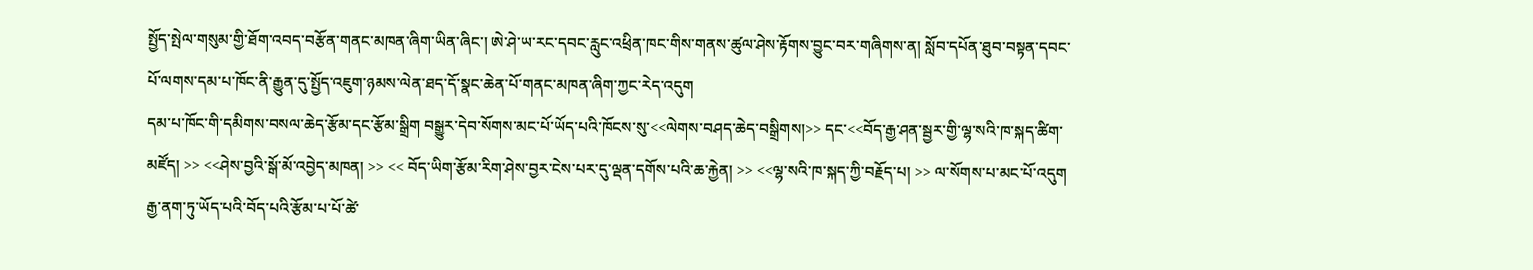སྤྱོད་སྤེལ་གསུམ་གྱི་ཐོག་འབད་བརྩོན་གནང་མཁན་ཞིག་ཡིན་ཞིང་། ཨེ་ཤེ་ཡ་རང་དབང་རླུང་འཕྲིན་ཁང་གིས་གནས་ཚུལ་ཤེས་རྟོགས་བྱུང་བར་གཞིགས་ན། སློབ་དཔོན་ཐུབ་བསྟན་དབང་པོ་ལགས་དམ་པ་ཁོང་ནི་རྒྱུན་དུ་སྤྱོད་འཇུག་ཉམས་ལེན་ཐད་དོ་སྣང་ཆེན་པོ་གནང་མཁན་ཞིག་ཀྱང་རེད་འདུག
དམ་པ་ཁོང་གི་དམིགས་བསལ་ཆེད་རྩོམ་དང་རྩོམ་སྒྲིག བསྒྱུར་དེབ་སོགས་མང་པོ་ཡོད་པའི་ཁོངས་སུ་<<ལེགས་བཤད་ཆེད་བསྒྲིགས།>> དང་<<བོད་རྒྱ་ཤན་སྦྱར་གྱི་ལྷ་སའི་ཁ་སྐད་ཚིག་མཛོད། >> <<ཤེས་བྱའི་སྒོ་མོ་འབྱེད་མཁན། >> << བོད་ཡིག་རྩོམ་རིག་ཤེས་བྱར་ངེས་པར་དུ་ལྡན་དགོས་པའི་ཆ་རྐྱེན། >> <<ལྷ་སའི་ཁ་སྐད་ཀྱི་བརྗོད་པ། >> ལ་སོགས་པ་མང་པོ་འདུག
རྒྱ་ནག་ཏུ་ཡོད་པའི་བོད་པའི་རྩོམ་པ་པོ་ཚེ་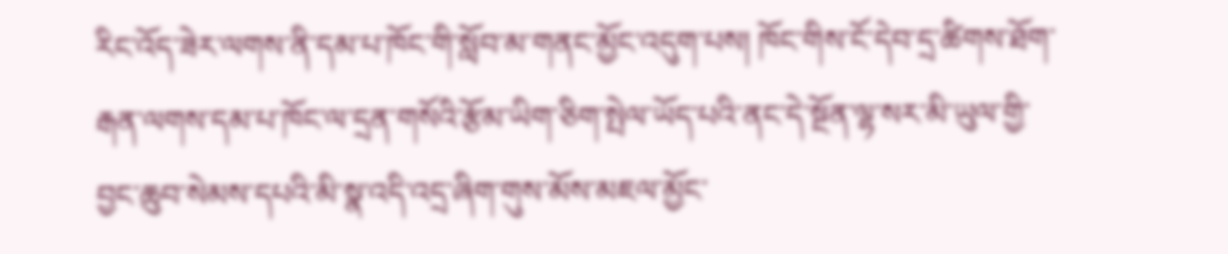རིང་འོད་ཟེར་ལགས་ནི་དམ་པ་ཁོང་གི་སློབ་མ་གནང་མྱོང་འདུག་པས། ཁོང་གིས་ངོ་དེབ་དྲ་ཚིགས་ཐོག་རྒན་ལགས་དམ་པ་ཁོང་ལ་དྲན་གསོའི་རྩོམ་ཡིག་ཅིག་སྤེལ་ཡོད་པའི་ནང་དེ་སྔོན་ལྷ་སར་མི་ཡུལ་གྱི་བྱང་ཆུབ་སེམས་དཔའི་མི་སྣ་འདི་འདྲ་ཞིག་གུས་མོས་མཇལ་མྱོང་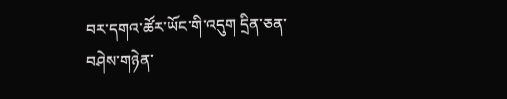བར་དགའ་ཚོར་ཡོང་གི་འདུག དྲིན་ཅན་བཤེས་གཉེན་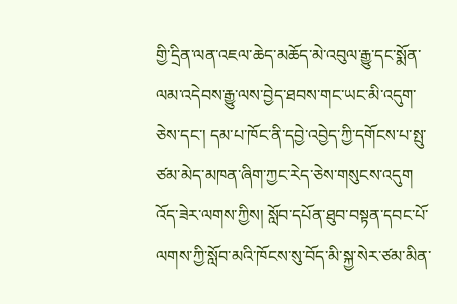གྱི་དྲིན་ལན་འཇལ་ཆེད་མཆོད་མེ་འབུལ་རྒྱུ་དང་སྨོན་ལམ་འདེབས་རྒྱུ་ལས་བྱེད་ཐབས་གང་ཡང་མི་འདུག་ཅེས་དང་། དམ་པ་ཁོང་ནི་དབྱེ་འབྱེད་ཀྱི་དགོངས་པ་སྤུ་ཙམ་མེད་མཁན་ཞིག་ཀྱང་རེད་ཅེས་གསུངས་འདུག
འོད་ཟེར་ལགས་ཀྱིས། སློབ་དཔོན་ཐུབ་བསྟན་དབང་པོ་ལགས་ཀྱི་སློབ་མའི་ཁོངས་སུ་བོད་མི་སྐྱ་སེར་ཙམ་མིན་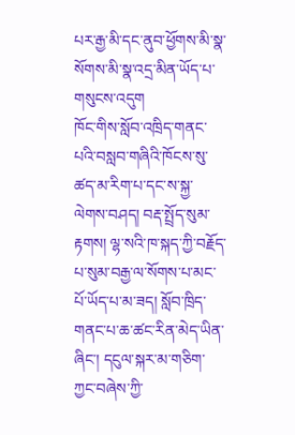པར་རྒྱ་མི་དང་ནུབ་ཕྱོགས་མི་སྣ་སོགས་མི་སྣ་འདྲ་མིན་ཡོད་པ་གསུངས་འདུག
ཁོང་གིས་སློབ་འཁྲིད་གནང་པའི་བསླབ་གཞིའི་ཁོངས་སུ་ ཚད་མ་རིག་པ་དང་ས་སྐྱ་ལེགས་བཤད། བརྡ་སྤྲོད་སུམ་རྟགས། ལྷ་སའི་ཁ་སྐད་ཀྱི་བརྗོད་པ་སུམ་བརྒྱ་ལ་སོགས་པ་མང་པོ་ཡོད་པ་མ་ཟད། སློབ་ཁྲིད་གནང་པ་ཆ་ཚང་རིན་མེད་ཡིན་ཞིང་། དངུལ་སྐར་མ་གཅིག་ཀྱང་བཞེས་ཀྱི་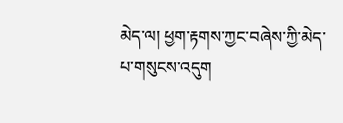མེད་ལ། ཕྱག་རྟགས་ཀྱང་བཞེས་ཀྱི་མེད་པ་གསུངས་འདུག